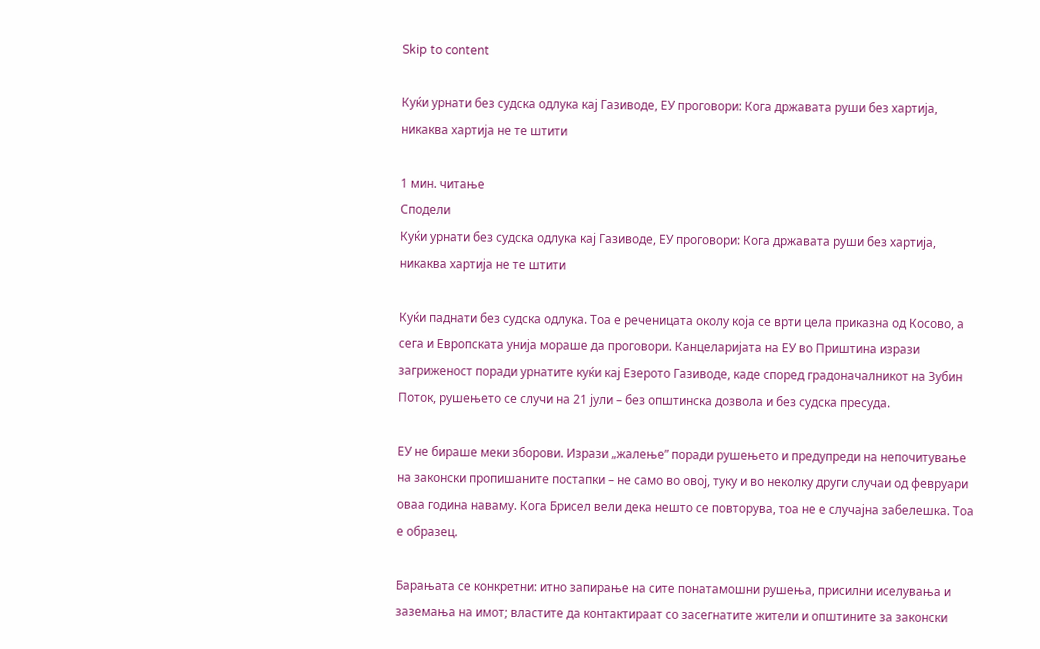Skip to content

Куќи урнати без судска одлука кај Газиводе, ЕУ проговори: Кога државата руши без хартија, никаква хартија не те штити

1 мин. читање
Сподели
Куќи урнати без судска одлука кај Газиводе, ЕУ проговори: Кога државата руши без хартија, никаква хартија не те штити

Куќи паднати без судска одлука. Тоа е реченицата околу која се врти цела приказна од Косово, а сега и Европската унија мораше да проговори. Канцеларијата на ЕУ во Приштина изрази загриженост поради урнатите куќи кај Езерото Газиводе, каде според градоначалникот на Зубин Поток, рушењето се случи на 21 јули – без општинска дозвола и без судска пресуда.

ЕУ не бираше меки зборови. Изрази „жалење” поради рушењето и предупреди на непочитување на законски пропишаните постапки – не само во овој, туку и во неколку други случаи од февруари оваа година наваму. Кога Брисел вели дека нешто се повторува, тоа не е случајна забелешка. Тоа е образец.

Барањата се конкретни: итно запирање на сите понатамошни рушења, присилни иселувања и заземања на имот; властите да контактираат со засегнатите жители и општините за законски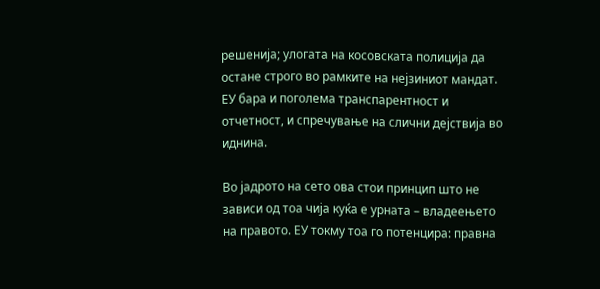решенија; улогата на косовската полиција да остане строго во рамките на нејзиниот мандат. ЕУ бара и поголема транспарентност и отчетност, и спречување на слични дејствија во иднина.

Во јадрото на сето ова стои принцип што не зависи од тоа чија куќа е урната – владеењето на правото. ЕУ токму тоа го потенцира: правна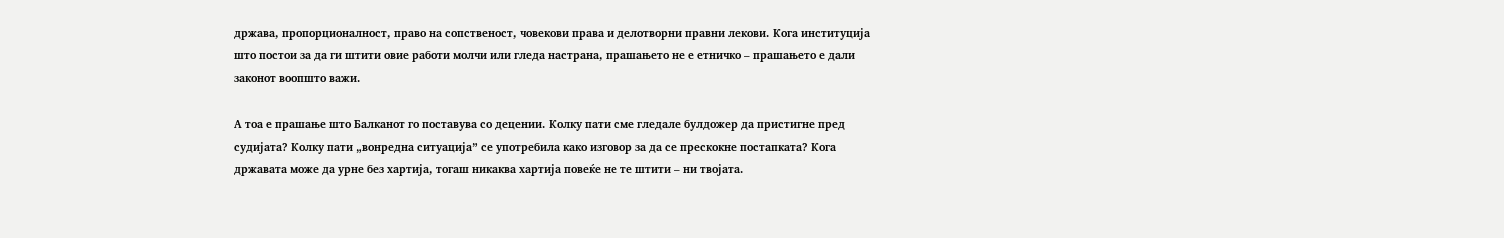држава, пропорционалност, право на сопственост, човекови права и делотворни правни лекови. Кога институција што постои за да ги штити овие работи молчи или гледа настрана, прашањето не е етничко – прашањето е дали законот воопшто важи.

А тоа е прашање што Балканот го поставува со децении. Колку пати сме гледале булдожер да пристигне пред судијата? Колку пати „вонредна ситуација” се употребила како изговор за да се прескокне постапката? Кога државата може да урне без хартија, тогаш никаква хартија повеќе не те штити – ни твојата.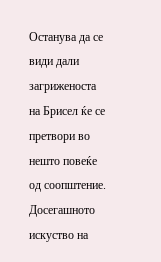Останува да се види дали загриженоста на Брисел ќе се претвори во нешто повеќе од соопштение. Досегашното искуство на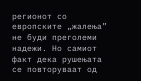регионот со европските „жалења” не буди преголеми надежи. Но самиот факт дека рушењата се повторуваат од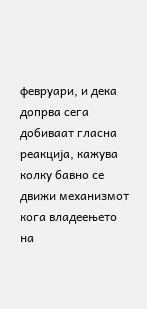февруари, и дека допрва сега добиваат гласна реакција, кажува колку бавно се движи механизмот кога владеењето на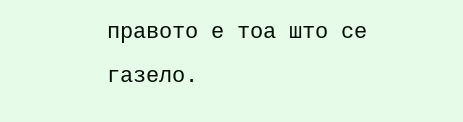правото е тоа што се газело.